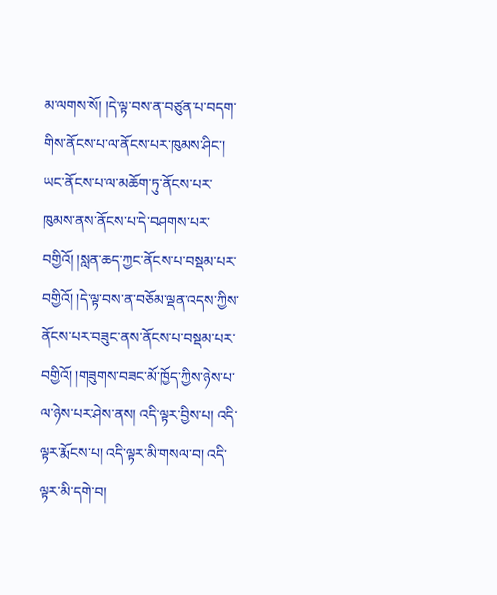མ་ལགས་སོ། །དེ་ལྟ་བས་ན་བཙུན་པ་བདག་གིས་ནོངས་པ་ལ་ནོངས་པར་ཁུམས་ཤིང་། ཡང་ནོངས་པ་ལ་མཆོག་ཏུ་ནོངས་པར་ཁུམས་ནས་ནོངས་པ་དེ་བཤགས་པར་བགྱིའོ། །སླན་ཆད་ཀྱང་ནོངས་པ་བསྡམ་པར་བགྱིའོ། །དེ་ལྟ་བས་ན་བཅོམ་ལྡན་འདས་ཀྱིས་ནོངས་པར་བཟུང་ནས་ནོངས་པ་བསྡམ་པར་བགྱིའོ། །གཟུགས་བཟང་མོ་ཁྱོད་ཀྱིས་ཉེས་པ་ལ་ཉེས་པར་ཤེས་ནས། འདི་ལྟར་བྱིས་པ། འདི་ལྟར་རྨོངས་པ། འདི་ལྟར་མི་གསལ་བ། འདི་ལྟར་མི་དགེ་བ།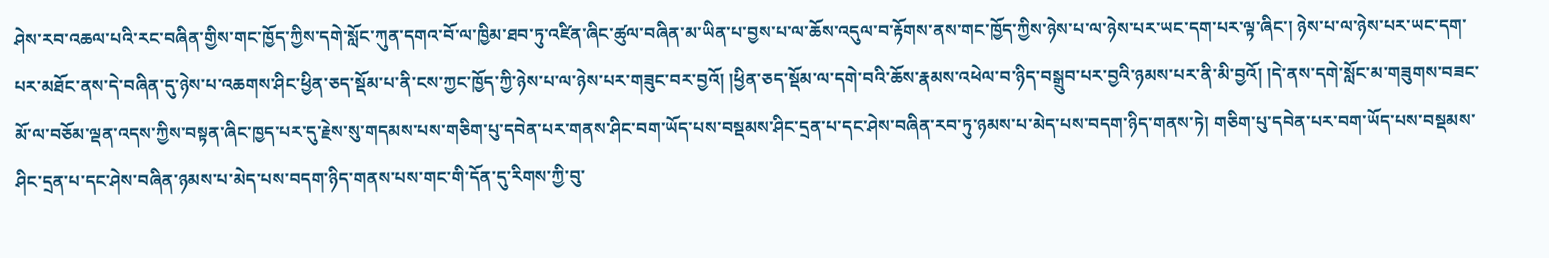ཤེས་རབ་འཆལ་པའི་རང་བཞིན་གྱིས་གང་ཁྱོད་ཀྱིས་དགེ་སློང་ཀུན་དགའ་བོ་ལ་ཁྱིམ་ཐབ་ཏུ་འཛིན་ཞིང་ཚུལ་བཞིན་མ་ཡིན་པ་བྱས་པ་ལ་ཆོས་འདུལ་བ་རྟོགས་ནས་གང་ཁྱོད་ཀྱིས་ཉེས་པ་ལ་ཉེས་པར་ཡང་དག་པར་ལྟ་ཞིང་། ཉེས་པ་ལ་ཉེས་པར་ཡང་དག་པར་མཐོང་ནས་དེ་བཞིན་དུ་ཉེས་པ་འཆགས་ཤིང་ཕྱིན་ཅད་སྡོམ་པ་ནི་ངས་ཀྱང་ཁྱོད་ཀྱི་ཉེས་པ་ལ་ཉེས་པར་གཟུང་བར་བྱའོ། །ཕྱིན་ཅད་སྡོམ་ལ་དགེ་བའི་ཆོས་རྣམས་འཕེལ་བ་ཉིད་བསྒྲུབ་པར་བྱའི་ཉམས་པར་ནི་མི་བྱའོ། །དེ་ནས་དགེ་སློང་མ་གཟུགས་བཟང་མོ་ལ་བཅོམ་ལྡན་འདས་ཀྱིས་བསྟན་ཞིང་ཁྱད་པར་དུ་རྗེས་སུ་གདམས་པས་གཅིག་པུ་དབེན་པར་གནས་ཤིང་བག་ཡོད་པས་བསྡམས་ཤིང་དྲན་པ་དང་ཤེས་བཞིན་རབ་ཏུ་ཉམས་པ་མེད་པས་བདག་ཉིད་གནས་ཏེ། གཅིག་པུ་དབེན་པར་བག་ཡོད་པས་བསྡམས་ཤིང་དྲན་པ་དང་ཤེས་བཞིན་ཉམས་པ་མེད་པས་བདག་ཉིད་གནས་པས་གང་གི་དོན་དུ་རིགས་ཀྱི་བུ་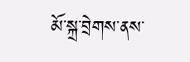མོ་སྐྲ་བྲེགས་ནས་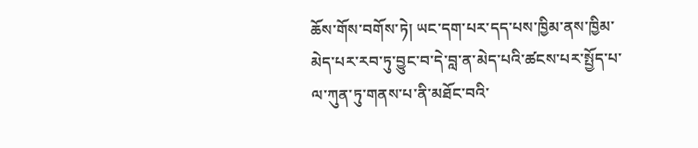ཆོས་གོས་བགོས་ཏེ། ཡང་དག་པར་དད་པས་ཁྱིམ་ནས་ཁྱིམ་མེད་པར་རབ་ཏུ་བྱུང་བ་དེ་བླ་ན་མེད་པའི་ཚངས་པར་སྤྱོད་པ་ལ་ཀུན་ཏུ་གནས་པ་ནི་མཐོང་བའི་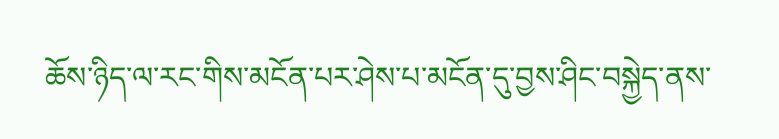ཆོས་ཉིད་ལ་རང་གིས་མངོན་པར་ཤེས་པ་མངོན་དུ་བྱས་ཤིང་བསྐྱེད་ནས་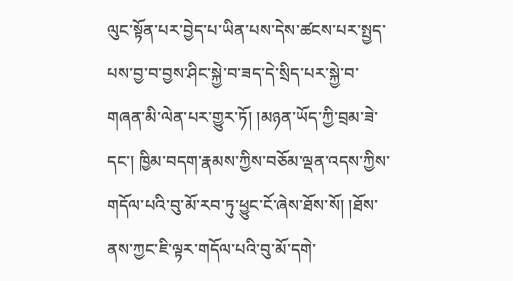ལུང་སྟོན་པར་བྱེད་པ་ཡིན་པས་དེས་ཚངས་པར་སྤྱད་པས་བྱ་བ་བྱས་ཤིང་སྐྱེ་བ་ཟད་དེ་སྲིད་པར་སྐྱེ་བ་གཞན་མི་ལེན་པར་གྱུར་ཏོ། །མཉན་ཡོད་ཀྱི་བྲམ་ཟེ་དང་། ཁྱིམ་བདག་རྣམས་ཀྱིས་བཅོམ་ལྡན་འདས་ཀྱིས་གདོལ་པའི་བུ་མོ་རབ་ཏུ་ཕྱུང་ངོ་ཞེས་ཐོས་སོ། །ཐོས་ནས་ཀྱང་ཇི་ལྟར་གདོལ་པའི་བུ་མོ་དགེ་